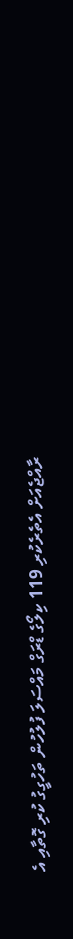ރާއްޖެއަށް އެތެރެކުރި 119 ކިލޯގެ ޑްރަގް މައްސަލަ ފުލުހުން ތަހުގީގު ކުރި ގޮތާއި އެ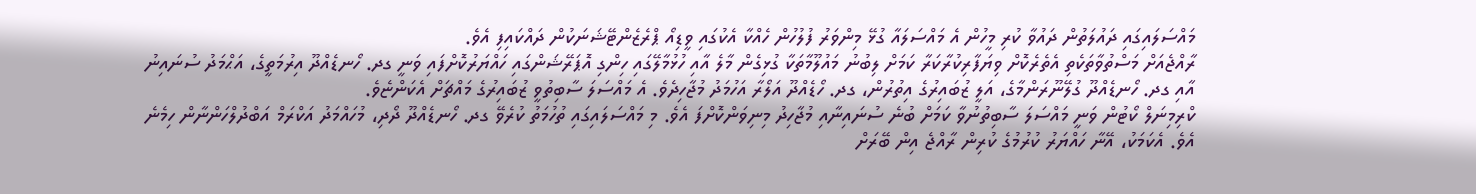މައްސަލައިގައި ދައުލަތުން ދައުވާ ކުރި މީހުން އެ މައްސަލައާ ގުޅޭ މިންވަރު ފުލުހުން ހެއްކާ އެކުގައި ވީޑިއޯ ޕްރެޒެންޓޭޝަނަކުން ދައްކައިފި އެވެ.
ރާއްޖެއަށް މަސްތުވާތަކެތި އެތެރެކޮށް ވިޔަފާރިކުރާކަރާ ކަމަށް ލިބުނު މައުލޫމާތަކާ ގުޅިގެން މާލެ އާއި ހުޅުމާލޭގައި ހިންގި އޮޕަރޭޝަންގައި ހައްޔަރުކޮށްފައި ވަނީ ގދ. ހޯނޑެއްދޫ އިރުމަތީގެ، އަޙްމަދު ސުނައިނު އާއި ގދ. ހޯނޑެއްދޫ ގުލޭނޫރަންމާގެ، އަލީ ޒުބައިރުގެ އިތުރުން، ގދ. ހޯޑެއްދޫ އަލޯރާ އަހުމަދު މުޖާހިދެވެ. އެ މައްސަލަ ސާބިތުވީ ޒުބައިރުގެ މައްޗަށް އެކަންޏެވެ.
ކްރިމިނަލް ކޯޓުން ވަނީ މައްސަލަ ސާބިތުނުވާ ކަމަށް ބުނެ ސުނައިނާއި މުޖާހިދު މިނިވަންކޮށްފަ އެވެ. މި މައްސަލައިގައި ތުހުމަތު ކުރެވޭ ގދ. ހޯނޑެއްދޫ ދޯދި، މުހައްމަދު އަކްރަމް އަބްދުލްހަންނާން ހިމެނެ އެވެ. އެކަމަކު، އޭނާ ހައްޔަރު ކުރުމުގެ ކުރިން ރާއްޖެ އިން ބޭރަށް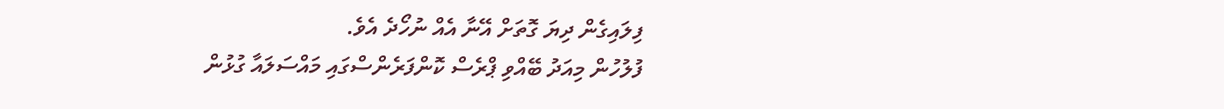ފިލައިގެން ދިޔަ ގޮތަށް އޭނާ އެއް ނުހޯދެ އެވެ.
ފުލުހުން މިއަދު ބޭއްވި ޕްރެސް ކޮންފަރެންސްގައި މައްސަލައާ ގުޅުން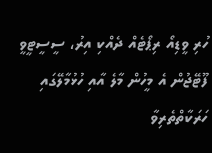ހުރި ވީޑިއޯ ރިޕޯޓެއް ދެއްކި އިރު، ސީސީޓީވީ ފޫޓޭޖުން އެ މީހުން މާލެ އާއި ހުޅުމާލޭގައި ހަރަކާތްތެރިވާ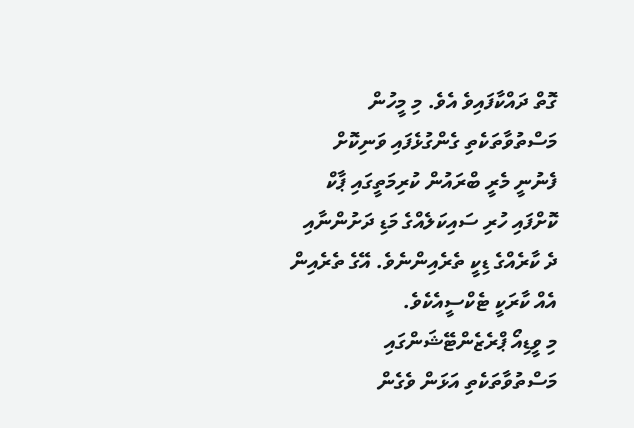ގޮތް ދައްކާފައިވެ އެވެ. މި މީހުން މަސްތުވާތަކެތި ގެންގުޅެފައި ވަނިކޮށް ފެނުނީ މެރީ ބްރައުން ކުރިމަތީގައި ޕާކް ކޮށްފައި ހުރި ސައިކަލެއްގެ މަޑި ދަށުންނާއި ދެ ކާރެއްގެ ޑިކީ ތެރެއިންނެވެ. އޭގެ ތެރެއިން އެއް ކާރަކީ ޓެކްސީއެކެވެ.
މި ވީޑިއޯ ޕްރެޒެންޓޭޝަންގައި މަސްތުވާތަކެތި އަޅަން ވެގެން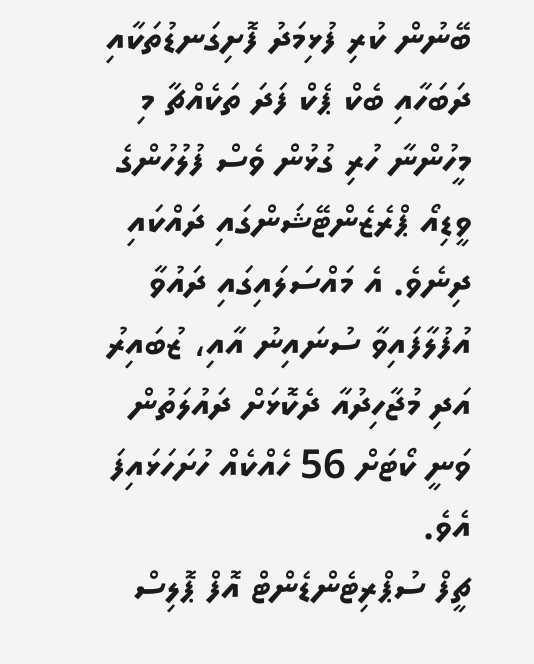ބޭނުން ކުރި ފުޅިމަދު ފޮށިގަނޑުތަކާއި ދަބަހާއި ބެކް ޕެކް ފަދަ ތަކެއްޗާ މި މީހުންނާ ހުރި ގުޅުން ވެސް ފުލުހުންގެ ވީޑިއޯ ޕްރެޒެންޓޭޝަންގައި ދައްކައި ދިނެވެ. އެ މައްސަލައިގައި ދައުވާ އުފުލާފައިވާ ސުނައިނު އާއި، ޒުބައިރު އަދި މުޖާހިދުއާ ދެކޮޅަށް ދައުލަތުން ވަނީ ކޯޓަށް 56 ހެއްކެއް ހުށަހަޅައިފަ އެވެ.
ޗީފް ސުޕްރިޓެންޑެންޓް އޮފް ޕޮލިސް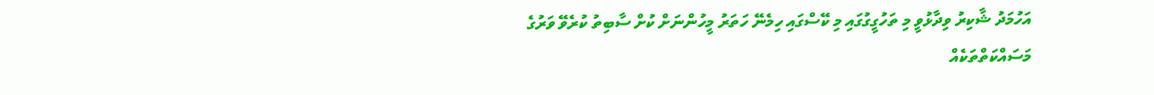އަހުމަދު ޝާކިރު ވިދާޅުވީ މި ތަހުގީގުގައި މި ކޭސްގައި ހިމެނޭ ހަތަރު މީހުންނަށް ކުށް ސާބިތު ކުރެވޭ ވަރުގެ މަސައްކަތްތަކެއް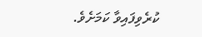ކުރެވިފައިވާ ކަމަށެވެ.